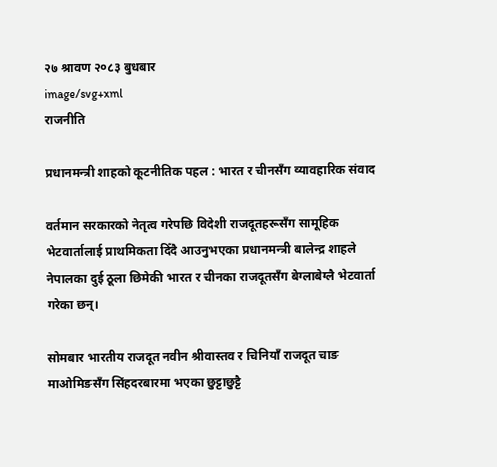२७ श्रावण २०८३ बुधबार
image/svg+xml
राजनीति

प्रधानमन्त्री शाहको कूटनीतिक पहल : भारत र चीनसँग व्यावहारिक संवाद

वर्तमान सरकारको नेतृत्व गरेपछि विदेशी राजदूतहरूसँग सामूहिक भेटवार्तालाई प्राथमिकता दिँदै आउनुभएका प्रधानमन्त्री बालेन्द्र शाहले नेपालका दुई ठूला छिमेकी भारत र चीनका राजदूतसँग बेग्लाबेग्लै भेटवार्ता गरेका छन्।

सोमबार भारतीय राजदूत नवीन श्रीवास्तव र चिनियाँ राजदूत चाङ माओमिङसँग सिंहदरबारमा भएका छुट्टाछुट्टै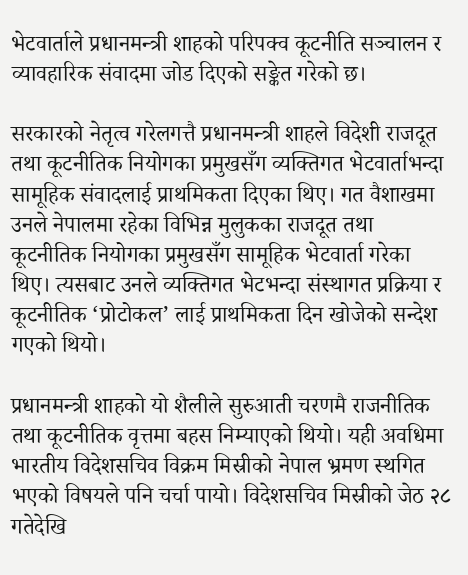भेटवार्ताले प्रधानमन्त्री शाहको परिपक्व कूटनीति सञ्चालन र व्यावहारिक संवादमा जोड दिएको सङ्केत गरेको छ।

सरकारको नेतृत्व गरेलगत्तै प्रधानमन्त्री शाहले विदेशी राजदूत तथा कूटनीतिक नियोगका प्रमुखसँग व्यक्तिगत भेटवार्ताभन्दा सामूहिक संवादलाई प्राथमिकता दिएका थिए। गत वैशाखमा उनले नेपालमा रहेका विभिन्न मुलुकका राजदूत तथा कूटनीतिक नियोगका प्रमुखसँग सामूहिक भेटवार्ता गरेका थिए। त्यसबाट उनले व्यक्तिगत भेटभन्दा संस्थागत प्रक्रिया र कूटनीतिक ‘प्रोटोकल’ लाई प्राथमिकता दिन खोजेको सन्देश गएको थियो।

प्रधानमन्त्री शाहको यो शैलीले सुरुआती चरणमै राजनीतिक तथा कूटनीतिक वृत्तमा बहस निम्याएको थियो। यही अवधिमा भारतीय विदेशसचिव विक्रम मिस्रीको नेपाल भ्रमण स्थगित भएको विषयले पनि चर्चा पायो। विदेशसचिव मिस्रीको जेठ २८ गतेदेखि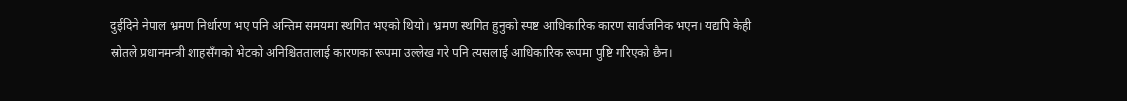दुईदिने नेपाल भ्रमण निर्धारण भए पनि अन्तिम समयमा स्थगित भएको थियो। भ्रमण स्थगित हुनुको स्पष्ट आधिकारिक कारण सार्वजनिक भएन। यद्यपि केही स्रोतले प्रधानमन्त्री शाहसँगको भेटको अनिश्चिततालाई कारणका रूपमा उल्लेख गरे पनि त्यसलाई आधिकारिक रूपमा पुष्टि गरिएको छैन।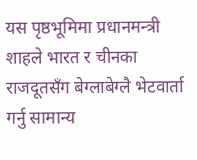यस पृष्ठभूमिमा प्रधानमन्त्री शाहले भारत र चीनका राजदूतसँग बेग्लाबेग्लै भेटवार्ता गर्नु सामान्य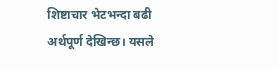शिष्टाचार भेटभन्दा बढी अर्थपूर्ण देखिन्छ। यसले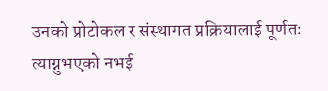उनको प्रोटोकल र संस्थागत प्रक्रियालाई पूर्णतः त्याग्नुभएको नभई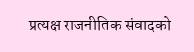प्रत्यक्ष राजनीतिक संवादको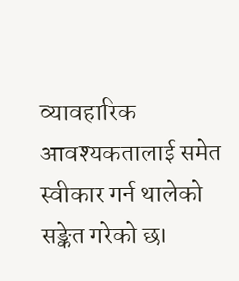व्यावहारिक आवश्यकतालाई समेत स्वीकार गर्न थालेको सङ्केत गरेको छ।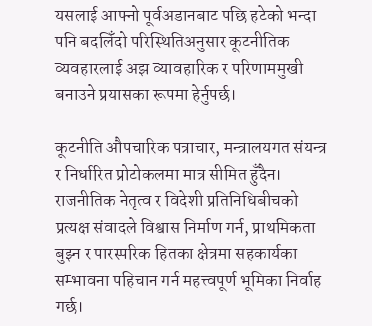यसलाई आफ्नो पूर्वअडानबाट पछि हटेको भन्दा पनि बदलिँदो परिस्थितिअनुसार कूटनीतिक व्यवहारलाई अझ व्यावहारिक र परिणाममुखी बनाउने प्रयासका रूपमा हेर्नुपर्छ।

कूटनीति औपचारिक पत्राचार, मन्त्रालयगत संयन्त्र र निर्धारित प्रोटोकलमा मात्र सीमित हुँदैन। राजनीतिक नेतृत्व र विदेशी प्रतिनिधिबीचको प्रत्यक्ष संवादले विश्वास निर्माण गर्न, प्राथमिकता बुझ्न र पारस्परिक हितका क्षेत्रमा सहकार्यका सम्भावना पहिचान गर्न महत्त्वपूर्ण भूमिका निर्वाह गर्छ।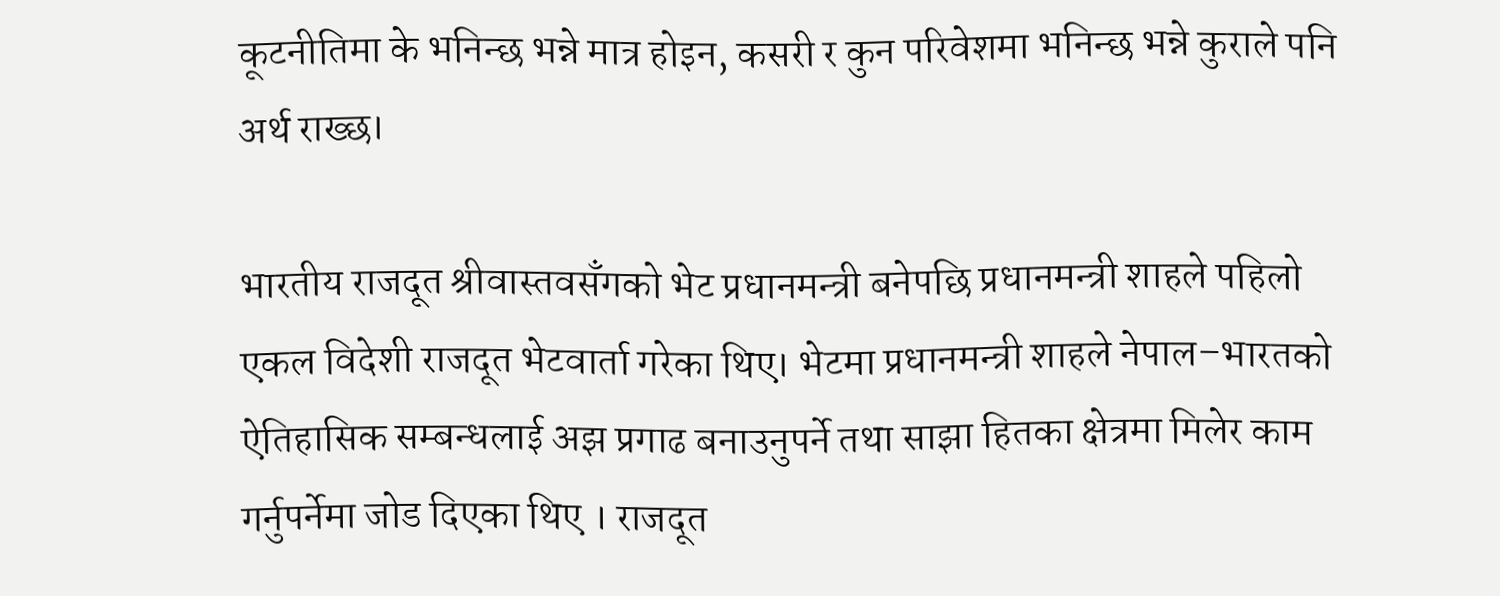कूटनीतिमा के भनिन्छ भन्ने मात्र होइन, कसरी र कुन परिवेशमा भनिन्छ भन्ने कुराले पनि अर्थ राख्छ।

भारतीय राजदूत श्रीवास्तवसँगको भेट प्रधानमन्त्री बनेपछि प्रधानमन्त्री शाहले पहिलो एकल विदेशी राजदूत भेटवार्ता गरेका थिए। भेटमा प्रधानमन्त्री शाहले नेपाल–भारतको ऐतिहासिक सम्बन्धलाई अझ प्रगाढ बनाउनुपर्ने तथा साझा हितका क्षेत्रमा मिलेर काम गर्नुपर्नेमा जोड दिएका थिए । राजदूत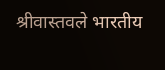श्रीवास्तवले भारतीय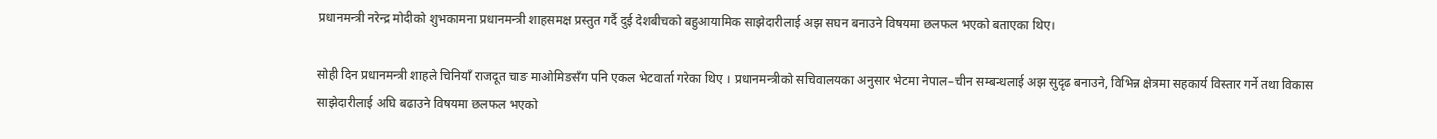प्रधानमन्त्री नरेन्द्र मोदीको शुभकामना प्रधानमन्त्री शाहसमक्ष प्रस्तुत गर्दै दुई देशबीचको बहुआयामिक साझेदारीलाई अझ सघन बनाउने विषयमा छलफल भएको बताएका थिए।

सोही दिन प्रधानमन्त्री शाहले चिनियाँ राजदूत चाङ माओमिङसँग पनि एकल भेटवार्ता गरेका थिए । प्रधानमन्त्रीको सचिवालयका अनुसार भेटमा नेपाल–चीन सम्बन्धलाई अझ सुदृढ बनाउने, विभिन्न क्षेत्रमा सहकार्य विस्तार गर्ने तथा विकास साझेदारीलाई अघि बढाउने विषयमा छलफल भएको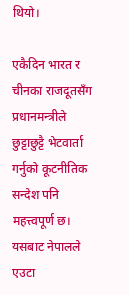थियो।

एकैदिन भारत र चीनका राजदूतसँग प्रधानमन्त्रीले छुट्टाछुट्टै भेटवार्ता गर्नुको कूटनीतिक सन्देश पनि महत्त्वपूर्ण छ। यसबाट नेपालले एउटा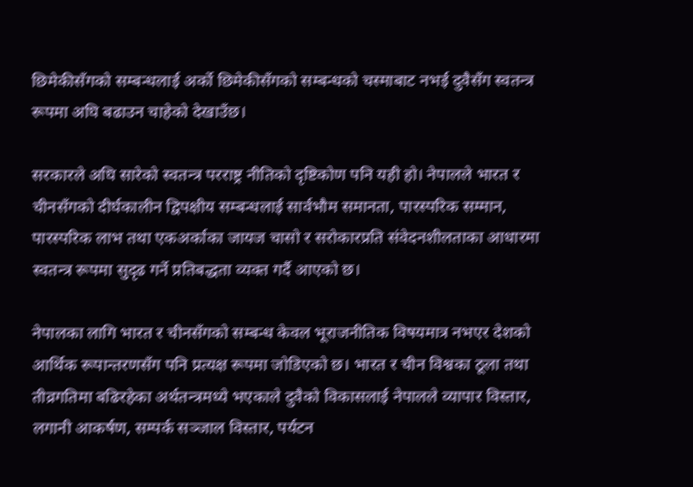छिमेकीसँगको सम्बन्धलाई अर्को छिमेकीसँगको सम्बन्धको चस्माबाट नभई दुवैसँग स्वतन्त्र रूपमा अघि बढाउन चाहेको देखाउँछ।

सरकारले अघि सारेको स्वतन्त्र परराष्ट्र नीतिको दृष्टिकोण पनि यही हो। नेपालले भारत र चीनसँगको दीर्घकालीन द्विपक्षीय सम्बन्धलाई सार्वभौम समानता, पारस्परिक सम्मान, पारस्परिक लाभ तथा एकअर्काका जायज चासो र सरोकारप्रति संवेदनशीलताका आधारमा स्वतन्त्र रूपमा सुदृढ गर्ने प्रतिबद्धता व्यक्त गर्दै आएको छ।

नेपालका लागि भारत र चीनसँगको सम्बन्ध केवल भूराजनीतिक विषयमात्र नभएर देशको आर्थिक रूपान्तरणसँग पनि प्रत्यक्ष रूपमा जोडिएको छ। भारत र चीन विश्वका ठूला तथा तीव्रगतिमा बढिरहेका अर्थतन्त्रमध्ये भएकाले दुवैको विकासलाई नेपालले व्यापार विस्तार, लगानी आकर्षण, सम्पर्क सञ्जाल विस्तार, पर्यटन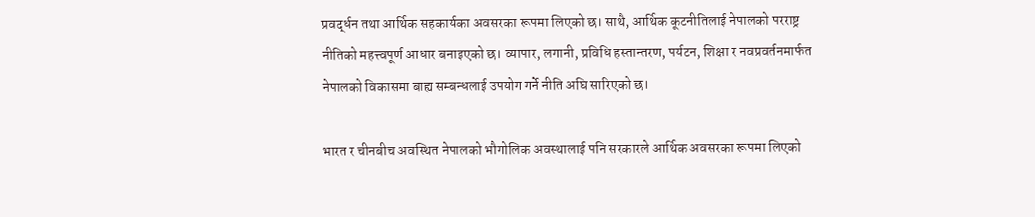प्रवर्द्धन तथा आर्थिक सहकार्यका अवसरका रूपमा लिएको छ। साथै, आर्थिक कूटनीतिलाई नेपालको परराष्ट्र नीतिको महत्त्वपूर्ण आधार बनाइएको छ। व्यापार, लगानी, प्रविधि हस्तान्तरण, पर्यटन, शिक्षा र नवप्रवर्तनमार्फत नेपालको विकासमा बाह्य सम्बन्धलाई उपयोग गर्ने नीति अघि सारिएको छ।

भारत र चीनबीच अवस्थित नेपालको भौगोलिक अवस्थालाई पनि सरकारले आर्थिक अवसरका रूपमा लिएको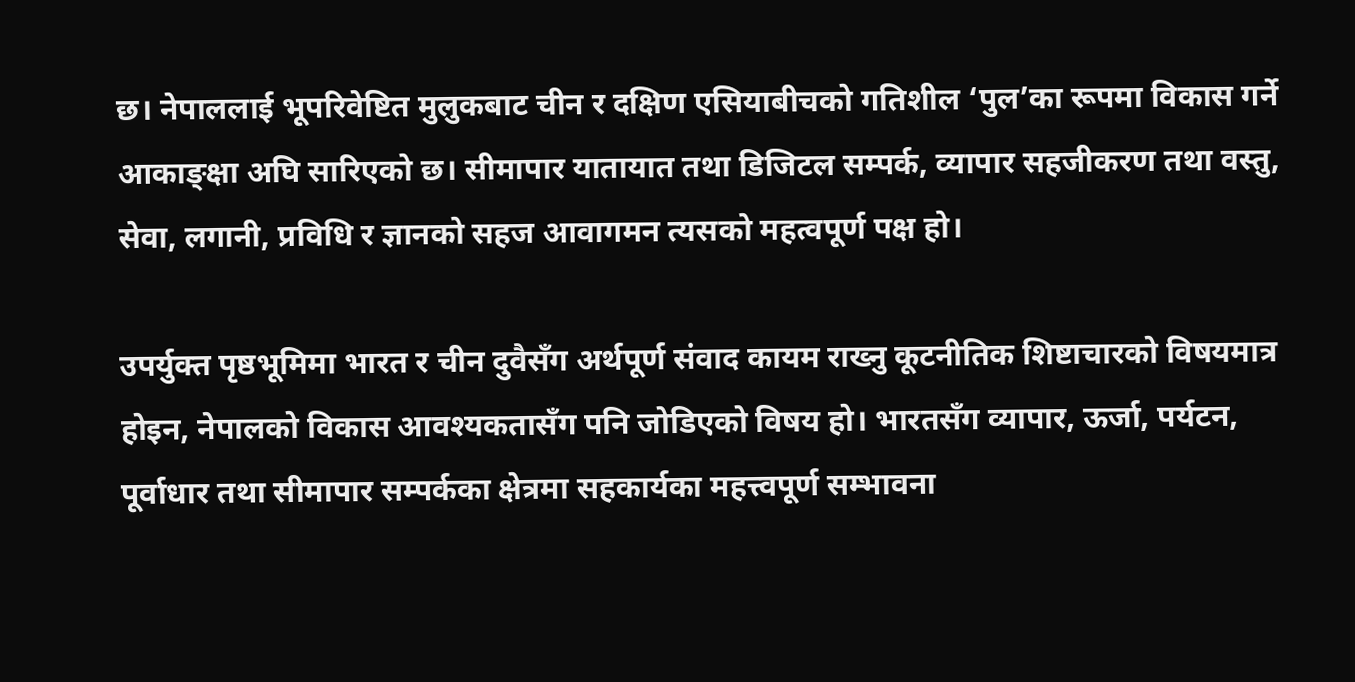छ। नेपाललाई भूपरिवेष्टित मुलुकबाट चीन र दक्षिण एसियाबीचको गतिशील ‘पुल’का रूपमा विकास गर्ने आकाङ्क्षा अघि सारिएको छ। सीमापार यातायात तथा डिजिटल सम्पर्क, व्यापार सहजीकरण तथा वस्तु, सेवा, लगानी, प्रविधि र ज्ञानको सहज आवागमन त्यसको महत्वपूर्ण पक्ष हो।

उपर्युक्त पृष्ठभूमिमा भारत र चीन दुवैसँग अर्थपूर्ण संवाद कायम राख्नु कूटनीतिक शिष्टाचारको विषयमात्र होइन, नेपालको विकास आवश्यकतासँग पनि जोडिएको विषय हो। भारतसँग व्यापार, ऊर्जा, पर्यटन, पूर्वाधार तथा सीमापार सम्पर्कका क्षेत्रमा सहकार्यका महत्त्वपूर्ण सम्भावना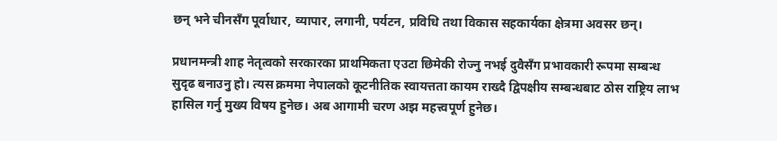छन् भने चीनसँग पूर्वाधार, व्यापार, लगानी, पर्यटन, प्रविधि तथा विकास सहकार्यका क्षेत्रमा अवसर छन्।

प्रधानमन्त्री शाह नेतृत्वको सरकारका प्राथमिकता एउटा छिमेकी रोज्नु नभई दुवैसँग प्रभावकारी रूपमा सम्बन्ध सुदृढ बनाउनु हो। त्यस क्रममा नेपालको कूटनीतिक स्वायत्तता कायम राख्दै द्विपक्षीय सम्बन्धबाट ठोस राष्ट्रिय लाभ हासिल गर्नु मुख्य विषय हुनेछ। अब आगामी चरण अझ महत्त्वपूर्ण हुनेछ।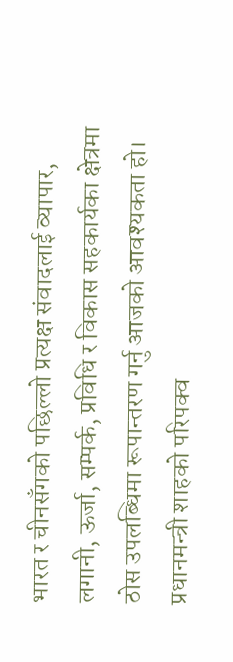भारत र चीनसँगको पछिल्लो प्रत्यक्ष संवादलाई व्यापार, लगानी, ऊर्जा, सम्पर्क, प्रविधि र विकास सहकार्यका क्षेत्रमा ठोस उपलब्धिमा रूपान्तरण गर्नु आजको आवश्यकता हो। प्रधानमन्त्री शाहको परिपक्व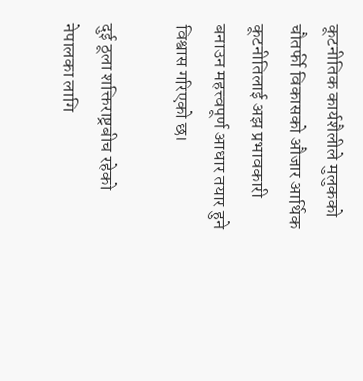कूटनीतिक कार्यशैलीले मुलुकको चौतर्फी विकासको औजार आर्थिक कूटनीतिलाई अझ प्रभावकारी बनाउन महत्त्वपूर्ण आधार तयार हुने विश्वास गरिएको छ।

दुई ठूला शक्तिराष्ट्रबीच रहेको नेपालका लागि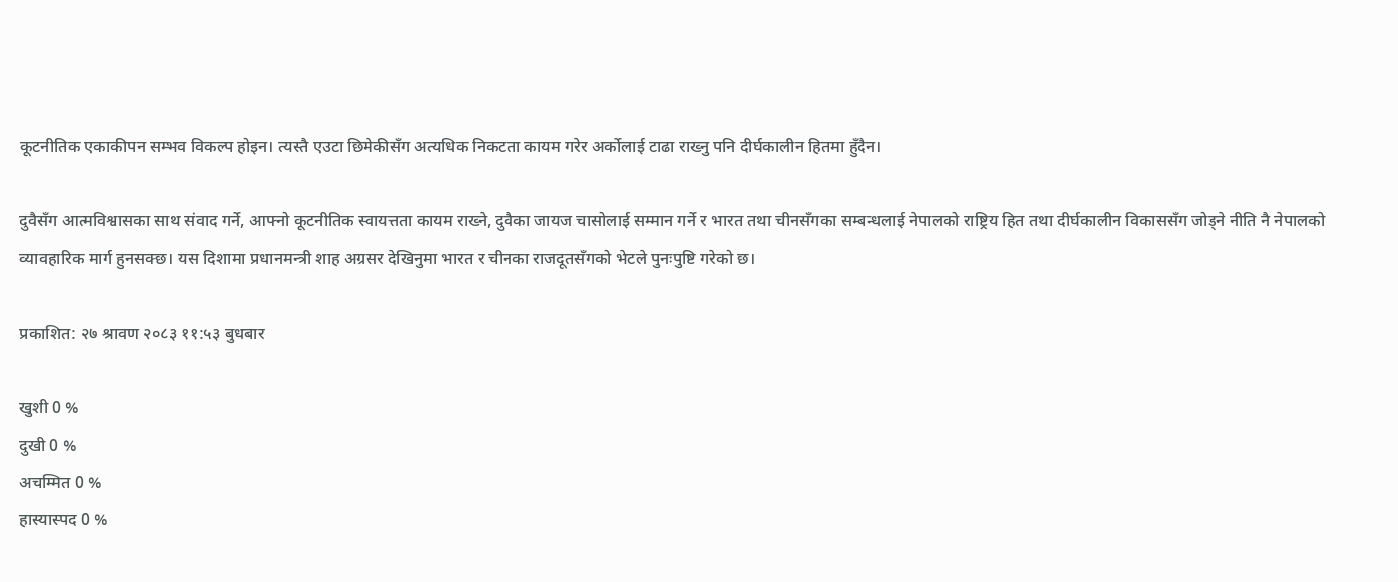कूटनीतिक एकाकीपन सम्भव विकल्प होइन। त्यस्तै एउटा छिमेकीसँग अत्यधिक निकटता कायम गरेर अर्कोलाई टाढा राख्नु पनि दीर्घकालीन हितमा हुँदैन।

दुवैसँग आत्मविश्वासका साथ संवाद गर्ने, आफ्नो कूटनीतिक स्वायत्तता कायम राख्ने, दुवैका जायज चासोलाई सम्मान गर्ने र भारत तथा चीनसँगका सम्बन्धलाई नेपालको राष्ट्रिय हित तथा दीर्घकालीन विकाससँग जोड्ने नीति नै नेपालको व्यावहारिक मार्ग हुनसक्छ। यस दिशामा प्रधानमन्त्री शाह अग्रसर देखिनुमा भारत र चीनका राजदूतसँगको भेटले पुनःपुष्टि गरेको छ।

प्रकाशित: २७ श्रावण २०८३ ११:५३ बुधबार

खुशी 0 %
दुखी 0 %
अचम्मित 0 %
हास्यास्पद 0 %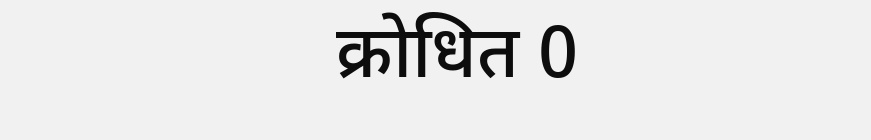क्रोधित 0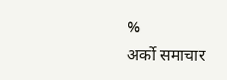%
अर्को समाचार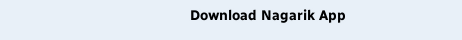Download Nagarik App